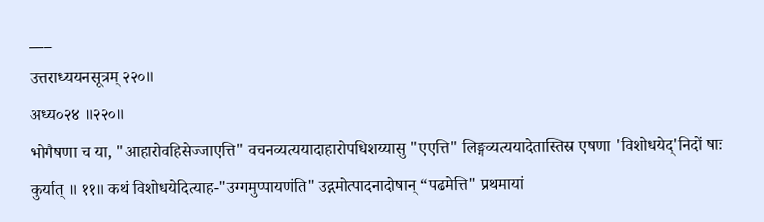___
उत्तराध्ययनसूत्रम् २२०॥
अध्य०२४ ॥२२०॥
भोगैषणा च या, "आहारोवहिसेज्जाएत्ति" वचनव्यत्ययादाहारोपधिशय्यासु "एएत्ति" लिङ्गव्यत्ययादेतास्तिस्र एषणा 'विशोधयेद्'निदों षाः कुर्यात् ॥ ११॥ कथं विशोधयेदित्याह-"उग्गमुप्पायणंति" उद्गमोत्पादनादोषान् “पढमेत्ति" प्रथमायां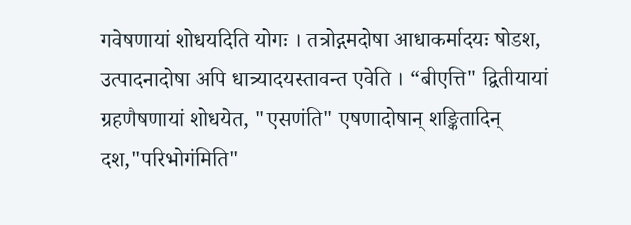गवेषणायां शोधयदिति योगः । तत्रोद्गमदोषा आधाकर्मादयः षोडश, उत्पादनादोषा अपि धात्र्यादयस्तावन्त एवेति । “बीएत्ति" द्वितीयायां ग्रहणैषणायां शोधयेत, "एसणंति" एषणादोषान् शङ्कितादिन् दश,"परिभोगंमिति"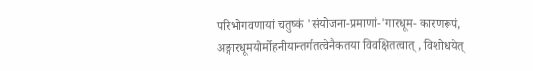परिभोगवणायां चतुष्कं 'संयोजना-प्रमाणां-'गारधूम- कारणरूपं, अङ्गारधूमयोर्मोहनीयान्तर्गतत्वेनैकतया विवक्षितत्वात् , विशोधयेत्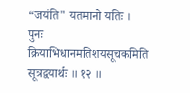“जयंति" यतमानो यतिः । पुनः क्रियाभिधानमतिशयसूचकमिति सूत्रद्वयार्थः ॥ १२ ॥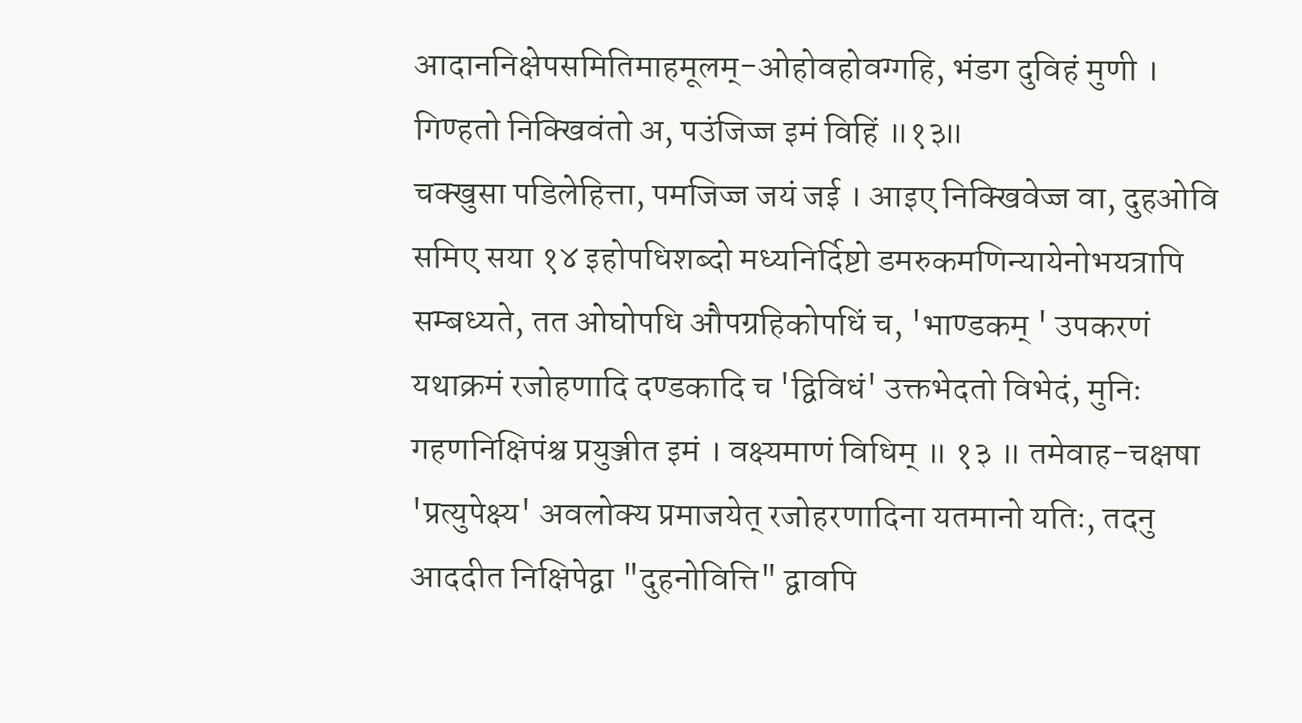आदाननिक्षेपसमितिमाहमूलम्-ओहोवहोवग्गहि, भंडग दुविहं मुणी । गिण्हतो निक्खिवंतो अ, पउंजिज्ज इमं विहिं ॥१३॥
चक्खुसा पडिलेहित्ता, पमजिज्ज जयं जई । आइए निक्खिवेज्ज वा, दुहओवि समिए सया १४ इहोपधिशब्दो मध्यनिर्दिष्टो डमरुकमणिन्यायेनोभयत्रापि सम्बध्यते, तत ओघोपधि औपग्रहिकोपधिं च, 'भाण्डकम् ' उपकरणं यथाक्रमं रजोहणादि दण्डकादि च 'द्विविधं' उक्तभेदतो विभेदं, मुनिः गहणनिक्षिपंश्च प्रयुञ्जीत इमं । वक्ष्यमाणं विधिम् ॥ १३ ॥ तमेवाह-चक्षषा 'प्रत्युपेक्ष्य' अवलोक्य प्रमाजयेत् रजोहरणादिना यतमानो यतिः, तदनु आददीत निक्षिपेद्वा "दुहनोवित्ति" द्वावपि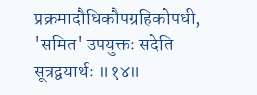प्रक्रमादौधिकौपग्रहिकोपधी, 'समित' उपयुक्तः सदेति सूत्रद्वयार्थः ॥१४॥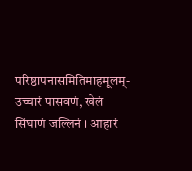परिष्ठापनासमितिमाहमूलम्-उच्चारं पासवणं, खेलं सिंघाणं जल्लिनं । आहारं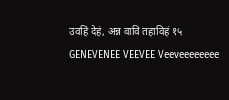उवहिं देहं, अन्न वावि तहाविहं १५
GENEVENEE VEEVEE Veeveeeeeeee